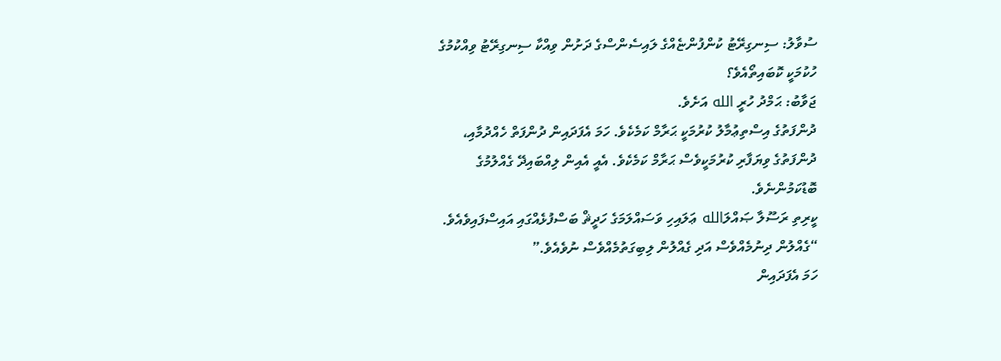ސުވާލު: ސިނގިރޭޓު ކުންފުންޏެއްގެ ލައިސެންސްގެ ދަށުން ވިއްކާ ސިނގިރޭޓު ވިއްކުމުގެ ހުކުމަކީ ކޮބައިތޯއެވެ؟
ޖަވާބު: ޙަމްދު ހުރީ الله އަށެވެ.
ދުންފަތުގެ އިސްތިޢުމާލު ކުރުމަކީ ޙަރާމް ކަމެކެވެ. ހަމަ އެފަދައިން ދުންފަތް ހެއްދުމާއި، ދުންފަތުގެ ވިޔަފާރި ކުރުމަކީވެސް ޙަރާމް ކަމެކެވެ. އެއީ އެއިން ލިއްބައިދޭ ގެއްލުމުގެ ބޮޑުކަމުންނެވެ.
ކީރިތި ރަސޫލާ ޞައްލަالله ޢަލައިހި ވަސައްލަމަގެ ހަދީޘް ބަސްފުޅެއްގައި އައިސްފައިވެއެވެ.
“ގެއްލުން ދިނުމެއްވެސް އަދި ގެއްލުން ލިބިގަތުމެއްވެސް ނުވެއެވެ.”
ހަމަ އެފަދައިން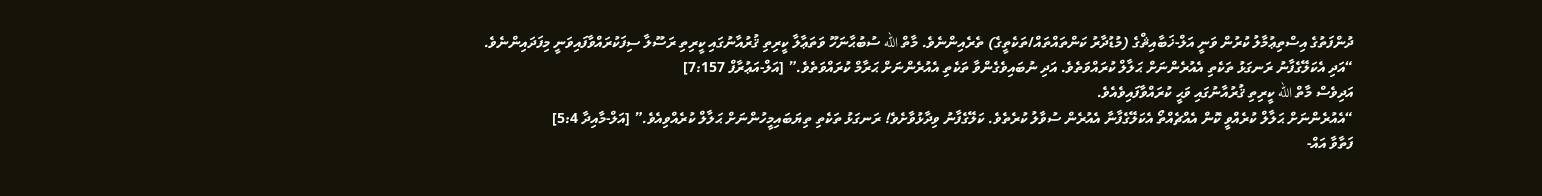ދުންފަތުގެ އިސްތިޢުމާލު ކުރުން ވަނީ އަލް-ޚަބާއިޘްގެ (މުޑުދާރު ކަންތައްތައް/ތަކެތީގެ) ތެރެއިންނެވެ. މާތް الله ސުބުޙާނަހޫ ވަތަޢާލާ ކީރިތި ޤުރުއާނުގައި ކީރިތި ރަސޫލާ ސިފަކުރައްވާފައިވަނީ މިފަދައިންނެވެ.
“އަދި އެކަލޭގެފާނު ރަނގަޅު ތަކެތި އެއުރެންނަށް ޙަލާލް ކުރައްވަތެވެ. އަދި ނުބައިވެގެންވާ ތަކެތި އެއުރެންނަށް ޙަރާމް ކުރައްވަތެވެ.” [އަލް-އަޢުރާފް 7:157]
އަދިވެސް މާތް الله ކީރިތި ޤުރުއާނުގައި ވަޙީ ކުރައްވާފައިވެއެވެ.
“އެއުރެންނަށް ޙަލާލް ކުރެއްވީ ކޮން އެއްޗެއްތޯ އެކަލޭގެފާނާ އެއުރެން ސުވާލު ކުރެތެވެ. ކަލޭގެފާނު ވިދާޅުވާށެވެ! ރަނގަޅު ތަކެތި ތިޔަބައިމީހުންނަށް ޙަލާލް ކުރެއްވިއެވެ.” [އަލް-މާއިދާ 5:4]
ފަތާވާ އައް-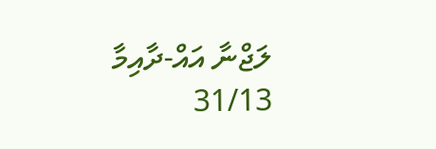ލަޖްނާ އައް-ދާއިމާ 31/13